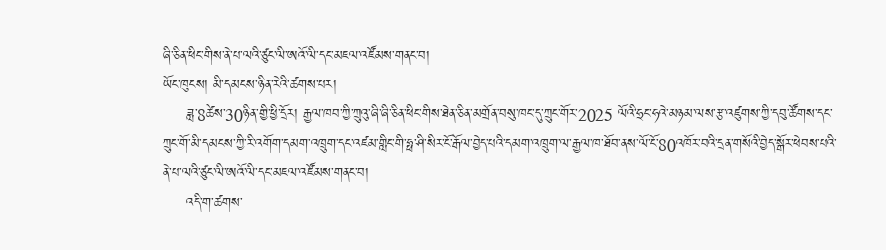ཞི་ཅིན་ཕིང་གིས་ནེ་པ་ལའི་ཙུང་ལི་ཨའོ་ལི་དང་མཇལ་འཛོམས་གནང་བ།
ཡོང་ཁུངས། མི་དམངས་ཉིན་རེའི་ཚགས་པར།
     ཟླ་8ཚེས་30ཉིན་གྱི་ཕྱི་དྲོར། རྒྱལ་ཁབ་ཀྱི་ཀྲུའུ་ཞི་ཞི་ཅིན་ཕིང་གིས་ཐེན་ཅིན་མགྲོན་བསུ་ཁང་དུ་ཀྲུང་གོར་2025 ལོའི་ཧྲང་ཧའེ་མཉམ་ལས་རྩ་འཛུགས་ཀྱི་དབུ་ཚོགས་དང་ཀྲུང་གོ་མི་དམངས་ཀྱི་རི་འགོག་དམག་འཁྲུག་དང་འཛམ་གླིང་གི་ཧྥ་ཤི་སིར་ངོ་རྒོལ་བྱེད་པའི་དམག་འཁྲུག་ལ་རྒྱལ་ཁ་ཐོབ་ནས་ལོ་ངོ་80འཁོར་བའི་དྲན་གསོའི་བྱེད་སྒོར་ཕེབས་པའི་ནེ་པ་ལའི་ཙུང་ལི་ཨའོ་ལི་དང་མཇལ་འཛོམས་གནང་བ།
     འདི་ག་ཚགས་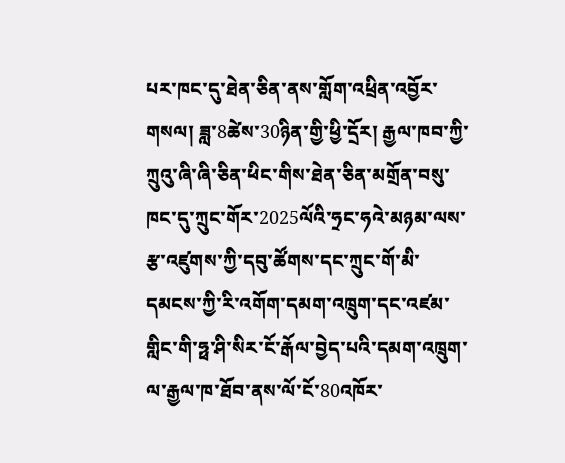པར་ཁང་དུ་ཐེན་ཅིན་ནས་གློག་འཕྲིན་འབྱོར་གསལ། ཟླ་8ཚེས་30ཉིན་གྱི་ཕྱི་དྲོར། རྒྱལ་ཁབ་ཀྱི་ཀྲུའུ་ཞི་ཞི་ཅིན་ཕིང་གིས་ཐེན་ཅིན་མགྲོན་བསུ་ཁང་དུ་ཀྲུང་གོར་2025ལོའི་ཧྲང་ཧའེ་མཉམ་ལས་རྩ་འཛུགས་ཀྱི་དབུ་ཚོགས་དང་ཀྲུང་གོ་མི་དམངས་ཀྱི་རི་འགོག་དམག་འཁྲུག་དང་འཛམ་གླིང་གི་ཧྥ་ཤི་སིར་ངོ་རྒོལ་བྱེད་པའི་དམག་འཁྲུག་ལ་རྒྱལ་ཁ་ཐོབ་ནས་ལོ་ངོ་80འཁོར་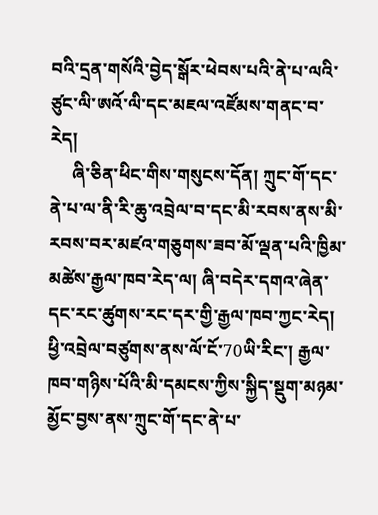བའི་དྲན་གསོའི་བྱེད་སྒོར་ཕེབས་པའི་ནེ་པ་ལའི་ཙུང་ལི་ཨའོ་ལི་དང་མཇལ་འཛོམས་གནང་བ་རེད།
     ཞི་ཅིན་ཕིང་གིས་གསུངས་དོན། ཀྲུང་གོ་དང་ནེ་པ་ལ་ནི་རི་ཆུ་འབྲེལ་བ་དང་མི་རབས་ནས་མི་རབས་བར་མཛའ་གཅུགས་ཟབ་མོ་ལྡན་པའི་ཁྱིམ་མཚེས་རྒྱལ་ཁབ་རེད་ལ། ཞི་བདེར་དགའ་ཞེན་དང་རང་ཚུགས་རང་དར་གྱི་རྒྱལ་ཁབ་ཀྱང་རེད། ཕྱི་འབྲེལ་བཙུགས་ནས་ལོ་ངོ་70ཡི་རིང་། རྒྱལ་ཁབ་གཉིས་པོའི་མི་དམངས་ཀྱིས་སྐྱིད་སྡུག་མཉམ་མྱོང་བྱས་ནས་ཀྲུང་གོ་དང་ནེ་པ་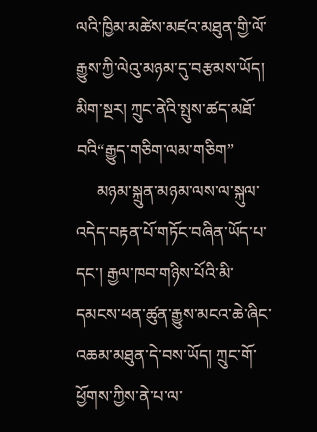ལའི་ཁྱིམ་མཚེས་མཛའ་མཐུན་གྱི་ལོ་རྒྱུས་ཀྱི་ལེའུ་མཉམ་དུ་བརྩམས་ཡོད། མིག་སྔར། ཀྲུང་ནེའི་སྤུས་ཚད་མཐོ་བའི“རྒྱུད་གཅིག་ལམ་གཅིག”
     མཉམ་སྐྲུན་མཉམ་ལས་ལ་སྐུལ་འདེད་བརྟན་པོ་གཏོང་བཞིན་ཡོད་པ་དང་། རྒྱལ་ཁབ་གཉིས་པོའི་མི་དམངས་ཕན་ཚུན་རྒྱུས་མངའ་ཆེ་ཞིང་འཆམ་མཐུན་དེ་བས་ཡོད། ཀྲུང་གོ་ཕྱོགས་ཀྱིས་ནེ་པ་ལ་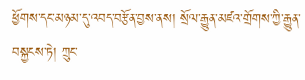ཕྱོགས་དང་མཉམ་དུ་འབད་བརྩོན་བྱས་ནས། སྲོལ་རྒྱུན་མཛའ་གྲོགས་ཀྱི་རྒྱུན་བསྐྱངས་ཏེ། ཀྲུང་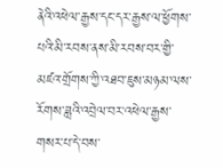ནེའི་འཕེལ་རྒྱས་དང་དར་རྒྱས་ལ་ཕྱོགས་པའི་མི་རབས་ནས་མི་རབས་བར་གྱི་མཛའ་གྲོགས་ཀྱི་འཐབ་ཇུས་མཉམ་ལས་རོགས་ཟླའི་འབྲེལ་བར་འཕེལ་རྒྱས་གསར་པ་དེ་བས་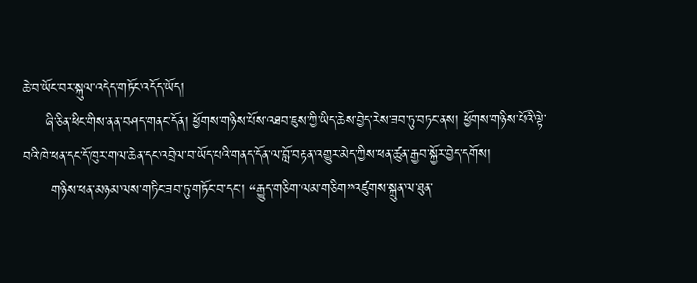ཆེ་བ་ཡོང་བར་སྐུལ་འདེད་གཏོང་འདོད་ཡོད།
     ཞི་ཅིན་ཕིང་གིས་ནན་བཤད་གནང་དོན། ཕྱོགས་གཉིས་པོས་འཐབ་ཇུས་ཀྱི་ཡིད་ཆེས་བྱེད་རེས་ཟབ་ཏུ་བཏང་ནས། ཕྱོགས་གཉིས་པོའི་ལྟེ་བའི་ཁེ་ཕན་དང་དོ་ཁུར་གལ་ཆེན་དང་འབྲེལ་བ་ཡོད་པའི་གནད་དོན་ལ་བློ་བརྟན་འགྱུར་མེད་ཀྱིས་ཕན་ཚུན་རྒྱབ་སྐྱོར་བྱེད་དགོས།
      གཉིས་ཕན་མཉམ་ལས་གཏིང་ཟབ་ཏུ་གཏོང་བ་དང་། “རྒྱུད་གཅིག་ལམ་གཅིག”འཛུགས་སྐྲུན་ལ་ཐུན་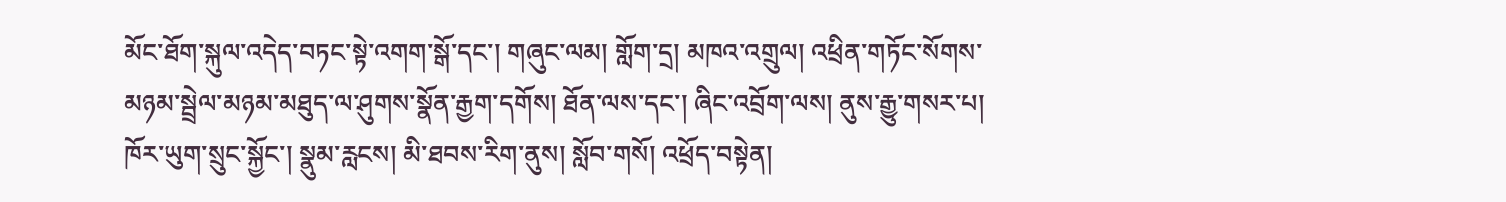མོང་ཐོག་སྐུལ་འདེད་བཏང་སྟེ་འགག་སྒོ་དང་། གཞུང་ལམ། གློག་དྲ། མཁའ་འགྲུལ། འཕྲིན་གཏོང་སོགས་མཉམ་སྦྲེལ་མཉམ་མཐུད་ལ་ཤུགས་སྣོན་རྒྱག་དགོས། ཐོན་ལས་དང་། ཞིང་འབྲོག་ལས། ནུས་རྒྱུ་གསར་པ། ཁོར་ཡུག་སྲུང་སྐྱོང་། སྣུམ་རླངས། མི་ཐབས་རིག་ནུས། སློབ་གསོ། འཕྲོད་བསྟེན།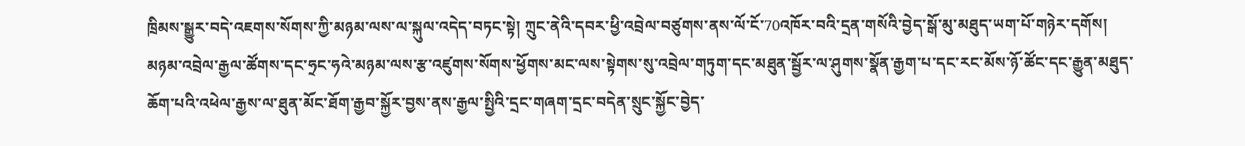ཁྲིམས་སྒྱུར་བདེ་འཇགས་སོགས་ཀྱི་མཉམ་ལས་ལ་སྐུལ་འདེད་བཏང་སྟེ། ཀྲུང་ནེའི་དབར་ཕྱི་འབྲེལ་བཙུགས་ནས་ལོ་ངོ་70འཁོར་བའི་དྲན་གསོའི་བྱེད་སྒོ་མུ་མཐུད་ཡག་པོ་གཉེར་དགོས། མཉམ་འབྲེལ་རྒྱལ་ཚོགས་དང་ཧྲང་ཧའེ་མཉམ་ལས་རྩ་འཛུགས་སོགས་ཕྱོགས་མང་ལས་སྟེགས་སུ་འབྲེལ་གཏུག་དང་མཐུན་སྦྱོར་ལ་ཤུགས་སྣོན་རྒྱག་པ་དང་རང་མོས་ཉོ་ཚོང་དང་རྒྱུན་མཐུད་ཆོག་པའི་འཕེལ་རྒྱས་ལ་ཐུན་མོང་ཐོག་རྒྱབ་སྐྱོར་བྱས་ནས་རྒྱལ་སྤྱིའི་དྲང་གཞག་དྲང་བདེན་སྲུང་སྐྱོང་བྱེད་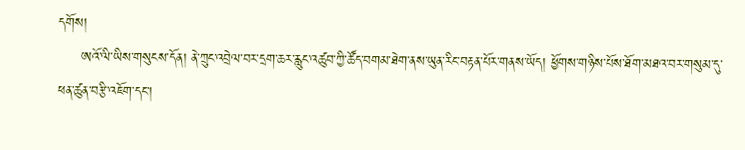དགོས།
     ཨའོ་ལི་ཡིས་གསུངས་དོན། ནེ་ཀྲུང་འབྲེལ་བར་དྲག་ཆར་རླུང་འཚུབ་ཀྱི་ཚོད་བགམ་ཐེག་ནས་ཡུན་རིང་བརྟན་པོར་གནས་ཡོད། ཕྱོགས་གཉིས་པོས་ཐོག་མཐའ་བར་གསུམ་དུ་ཕན་ཚུན་བརྩི་འཇོག་དང་།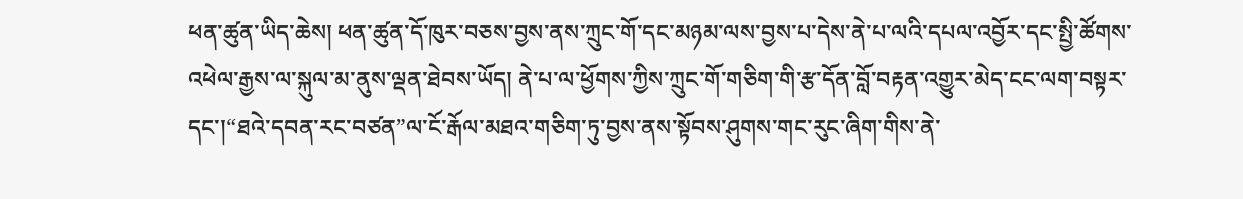ཕན་ཚུན་ཡིད་ཆེས། ཕན་ཚུན་དོ་ཁུར་བཅས་བྱས་ནས་ཀྲུང་གོ་དང་མཉམ་ལས་བྱས་པ་དེས་ནེ་པ་ལའི་དཔལ་འབྱོར་དང་སྤྱི་ཚོགས་འཕེལ་རྒྱས་ལ་སྐུལ་མ་ནུས་ལྡན་ཐེབས་ཡོད། ནེ་པ་ལ་ཕྱོགས་ཀྱིས་ཀྲུང་གོ་གཅིག་གི་རྩ་དོན་བློ་བརྟན་འགྱུར་མེད་ངང་ལག་བསྟར་དང་།“ཐའེ་དབན་རང་བཙན”ལ་ངོ་རྒོལ་མཐའ་གཅིག་ཏུ་བྱས་ནས་སྟོབས་ཤུགས་གང་རུང་ཞིག་གིས་ནེ་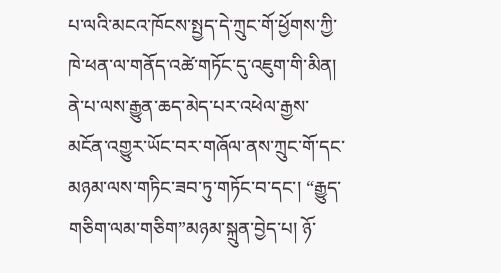པ་ལའི་མངའ་ཁོངས་སྤྱད་དེ་ཀྲུང་གོ་ཕྱོགས་ཀྱི་ཁེ་ཕན་ལ་གནོད་འཚེ་གཏོང་དུ་འཇུག་གི་མིན། ནེ་པ་ལས་རྒྱུན་ཆད་མེད་པར་འཕེལ་རྒྱས་མངོན་འགྱུར་ཡོང་བར་གཞོལ་ནས་ཀྲུང་གོ་དང་མཉམ་ལས་གཏིང་ཟབ་ཏུ་གཏོང་བ་དང་། “རྒྱུད་གཅིག་ལམ་གཅིག”མཉམ་སྐྲུན་བྱེད་པ། ཉོ་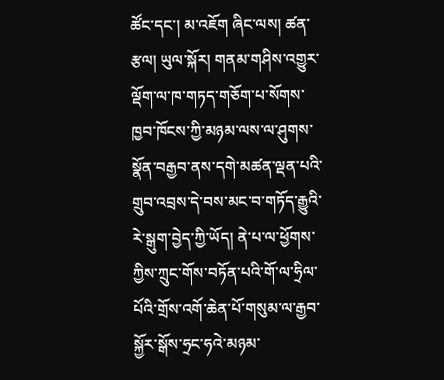ཚོང་དང་། མ་འཇོག ཞིང་ལས། ཚན་རྩལ། ཡུལ་སྐོར། གནམ་གཤིས་འགྱུར་ལྡོག་ལ་ཁ་གཏད་གཅོག་པ་སོགས་ཁྱབ་ཁོངས་ཀྱི་མཉམ་ལས་ལ་ཤུགས་སྣོན་བརྒྱབ་ནས་དགེ་མཚན་ལྡན་པའི་གྲུབ་འབྲས་དེ་བས་མང་བ་གཏོད་རྒྱུའི་རེ་སྒུག་བྱེད་ཀྱི་ཡོད། ནེ་པ་ལ་ཕྱོགས་ཀྱིས་ཀྲུང་གོས་བཏོན་པའི་གོ་ལ་ཧྲིལ་པོའི་གྲོས་འགོ་ཆེན་པོ་གསུམ་ལ་རྒྱབ་སྐྱོར་སྒོས་ཧྲང་ཧའེ་མཉམ་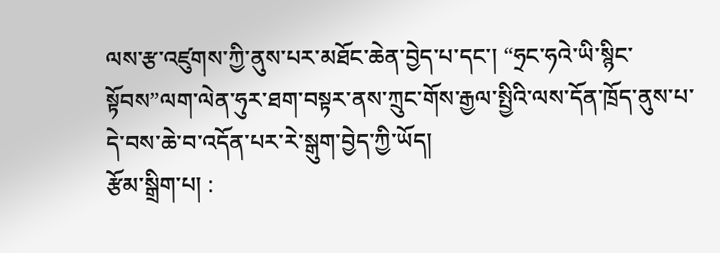ལས་རྩ་འཛུགས་ཀྱི་ནུས་པར་མཐོང་ཆེན་བྱེད་པ་དང་། “ཧྲང་ཧའེ་ཡི་སྙིང་སྟོབས”ལག་ལེན་ཧུར་ཐག་བསྟར་ནས་ཀྲུང་གོས་རྒྱལ་སྤྱིའི་ལས་དོན་ཁྲོད་ནུས་པ་དེ་བས་ཆེ་བ་འདོན་པར་རེ་སྒུག་བྱེད་ཀྱི་ཡོད།
རྩོམ་སྒྲིག་པ། :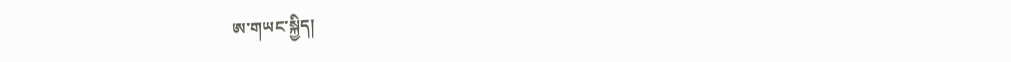ཨ་གཡང་སྐྱིད།